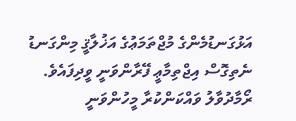އަޅުގަނޑުމެންގެ މުޖްތަމަޢުގެ އަޚުލާޤީ މިންގަނޑު ނެތިގޮސް އިޖްތިމާޢީ ފޭރާންވަނީ ވީދިފައެވެ. ރޯމާދުވާލު ވައްކަންކުރާ މީހުންވަނީ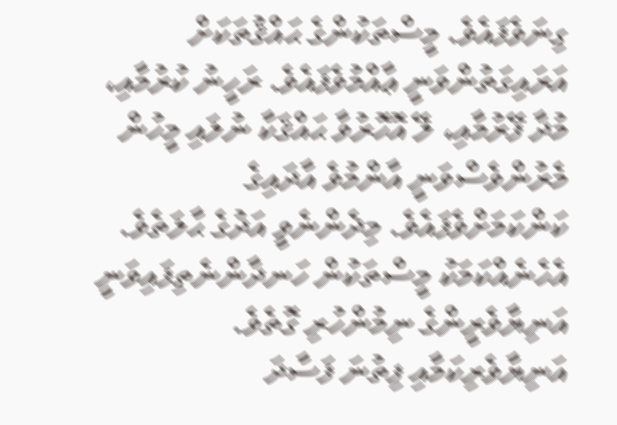ގިނަވެފައެވެ. މީސްތަކުންގެ ޙައްޤުތަކަށް އަރައިގަތުންވަނީ ޢާއްމުވެފައެވެ. ރަހީނު ކުރުމާއި، މުދާ ފޭރުމާއި، ލޭ އޮހޮރުވާ ޙައްޤަކާ ނުލައި މީހުން މެރުންވެސްވަނީ އާންމުވެ އާދައިގެ ކަންކަމަށްވެފައެވެ. މިދެންނެވީ އަދުގެ ޙާލަތެވެ. އެހެނެއްކަމަކު މީސްތަކުން ހަނދާންނެތިފައިވަނީ އަނިޔާވެރީންގެ ނިމުންހުރި ގޮތެވެ.
އަނިޔާވެރިކަމާއި ފިތުނަ ފަސާދަ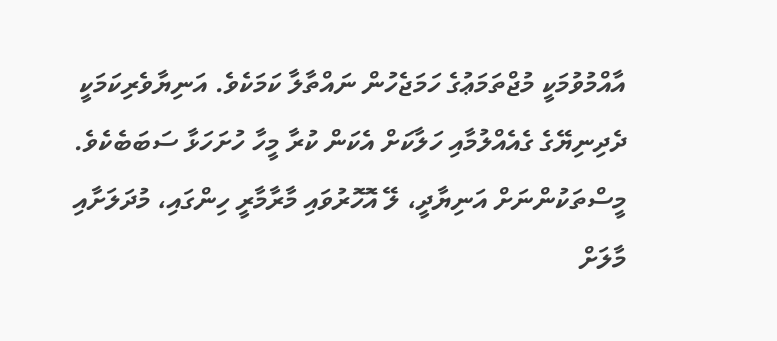އާއްމުވުމަކީ މުޖްތަމަޢުގެ ހަމަޖެހުން ނައްތާލާ ކަމަކެވެ. އަނިޔާވެރިކަމަކީ ދެދިނިޔޭގެ ގެއެއްލުމާއި ހަލާކަށް އެކަން ކުރާ މީހާ ހުށަހަޅާ ސަބަބެކެވެ. މީސްތަކުންނަށް އަނިޔާދީ، ލޭ އޮހޮރުވައި މާރާމާރީ ހިންގައި، މުދަލަށާއި މާލަށް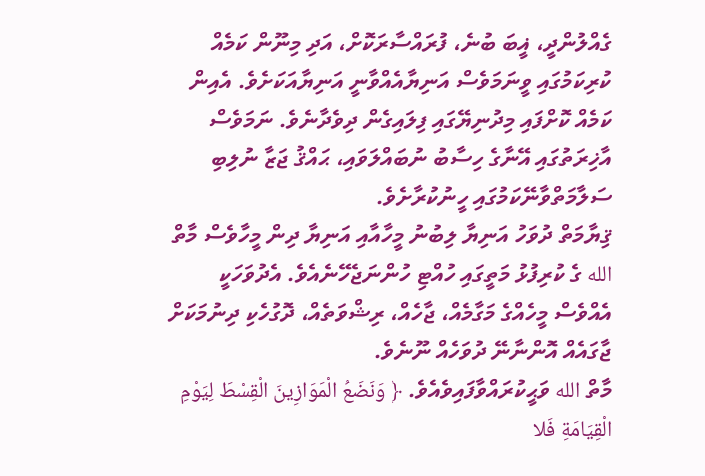ގެއްލުންދީ، ޣީބަ ބުނެ، ފުރައްސާރަކޮށް، އަދި މިނޫން ކަމެއް ކުރިކަމުގައި ވީނަމަވެސް އަނިޔާއެއްވާނީ އަނިޔާއަކަށެވެ. އެއިން ކަމެއް ކޮށްފައި މިދުނިޔޭގައި ފިލައިގެން ދިވެދާނެވެ. ނަމަވެސް އާޚިރަތުގައި އޭނާގެ ހިސާބު ނުބައްލަވައި، ޙައްޤު ޖަޒާ ނުލިބި ސަލާމަތްވާނޭކަމުގައި ހީނުކުރާށެވެ.
ޤިޔާމަތް ދުވަހު އަނިޔާ ލިބުނު މީހާއާއި އަނިޔާ ދިން މީހާވެސް މާތް الله ގެ ކުރިފުޅު މަތީގައި ހުއްޓި ހުންނަޖެހޭނެއެވެ. އެދުވަހަކީ އެއްވެސް މީހެއްގެ މަގާމެއް، ޖާހެއް، ރިޝްވަތެއް، ދޮގުހެކި ދިނުމަކަށް ޖާގައެއް އޮންނާނޭ ދުވަހެއް ނޫނެވެ.
މާތް الله ވަޙީކުރައްވާފައިވެއެވެ. ﴿ وَنَضَعُ الْمَوَازِينَ الْقِسْطَ لِيَوْمِ الْقِيَامَةِ فَلا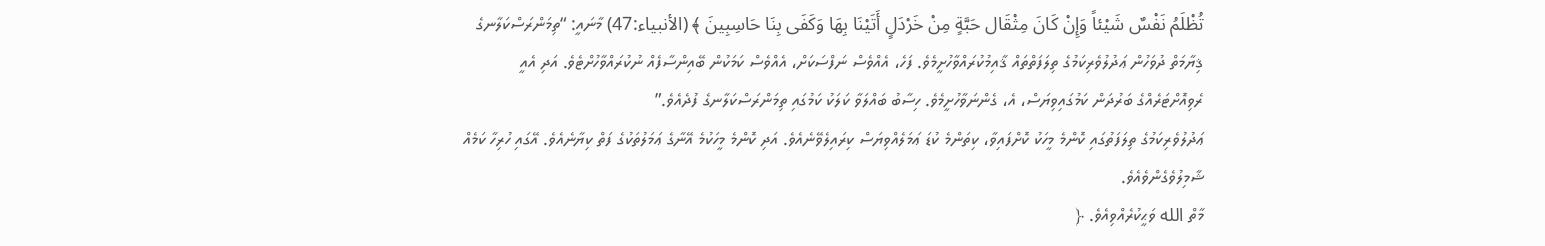تُظْلَمُ نَفْسٌ شَيْئاً وَإِنْ كَانَ مِثْقَال حَبَّةٍ مِنْ خَرْدَلٍ أَتَيْنَا بِهَا وَكَفَى بِنَا حَاسِبِينَ ﴾ (الأنبياء:47) މާނައީ: “ތިމަންރަސްކަލާނގެ ޤިޔާމަތް ދުވަހުން ޢަދުލުވެރިކަމުގެ ތިލަފަތްތައް ޤާއިމުކުރައްވާހުށީމެވެ. ފަހެ، އެއްވެސް ނަފްސަކަށް، އެއްވެސް ކަމަކުން ބޭއިންސާފެއް ނުކުރައްވާހުށްޓެވެ. އަދި އެއީ ރެވިއޮށްޓަރެއްގެ ބަރުދަން ކަމުގައިވިޔަސް، އެ، ގެންނަވާހުށީމެވެ. ހިސާބު ބައްލަވާ ކަލަކު ކަމުގައި ތިމަންރަސްކަލާނގެ ފުދެއެވެ.”
ޢަދުލުވެރިކަމުގެ ތިލަފަތުގައި ކޮންމެ މީހަކު ކޮށްފައިވާ، ކިތަންމެ ކުޑަ ޢަމަލެއްވިޔަސް ކިރައިލެވޭނެއެވެ. އަދި ކޮންމެ މީހަކުމެ އޭނާގެ ޢަމަލުތަކުގެ ފަތް ކިޔާނެއެވެ. އޭގައި ހުރިހާ ކަމެއް ޝާމިލުވެގެންވެއެވެ.
މާތް الله ވަޙީކުރެއްވިއެވެ. ﴿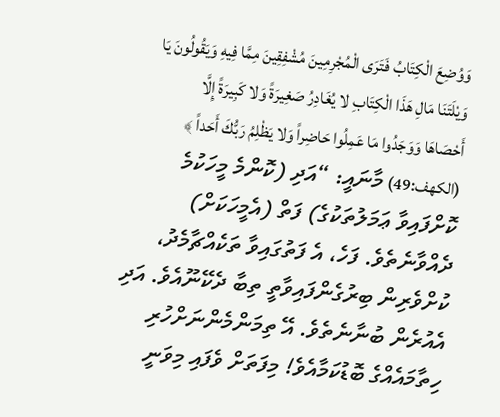وَوُضِعَ الْكِتَابُ فَتَرَى الْمُجْرِمِينَ مُشْفِقِينَ مِمَّا فِيهِ وَيَقُولُونَ يَا وَيْلَتَنَا مَالِ هَذَا الْكِتَابِ لا يُغَادِرُ صَغِيرَةً وَلا كَبِيرَةً إِلَّا أَحْصَاهَا وَوَجَدُوا مَا عَمِلُوا حَاضِراً وَلا يَظْلِمُ رَبُّكَ أَحَداً ﴾ (الكهف:49) މާނައީ: “އަދި (ކޮންމެ މީހަކުމެ ކޮށްފައިވާ ޢަމަލުތަކުގެ) ފަތް (އެމީހަކަށް) ދެއްވާނެތެވެ. ފަހެ، އެ ފަތުގައިވާ ތަކެއްޗާމެދު، ކުށްވެރިން ބިރުގެންފައިވާތީ ތިބާ ދެކޭނޫއެވެ. އަދި އެއުރެން ބުނާނެތެވެ. އޭ ތިމަންމެންނަށްހުރި ހިތާމައެއްގެ ބޮޑުކަމާއެވެ! މިފަތަށް ވެފައި މިވަނީ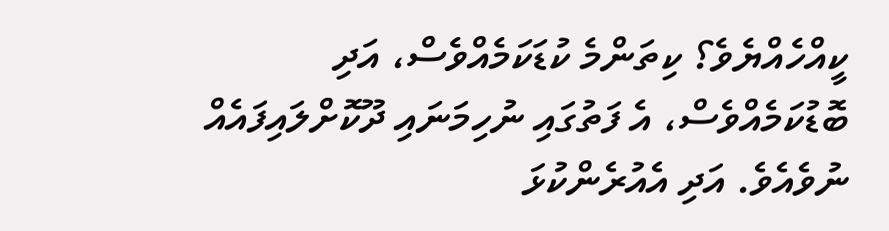ކީއްހެއްޔެވެ؟ ކިތަންމެ ކުޑަކަމެއްވެސް، އަދި ބޮޑުކަމެއްވެސް، އެ ފަތުގައި ނުހިމަނައި ދޫކޮށްލައިފައެއް ނުވެއެވެ. އަދި އެއުރެންކުޅަ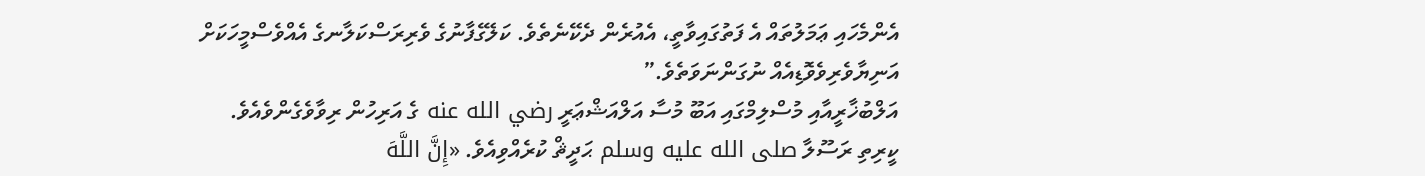އެންމެހައި ޢަމަލުތައް އެ ފަތުގައިވާތީ، އެއުރެން ދެކޭނެތެވެ. ކަލޭގެފާނުގެ ވެރިރަސްކަލާނގެ އެއްވެސްމީހަކަށް އަނިޔާވެރިވެވޮޑިއެއް ނުގަންނަވަތެވެ.”
އަލްބުޚާރީއާއި މުސްލިމްގައި އަބޫ މުސާ އަލްއަޝްޢަރީ رضي الله عنه ގެ އަރިހުން ރިވާވެގެންވެއެވެ.
ކީރިތި ރަސޫލާ صلى الله عليه وسلم ޙަދީޘް ކުރެއްވިއެވެ. «إِنَّ اللَّهَ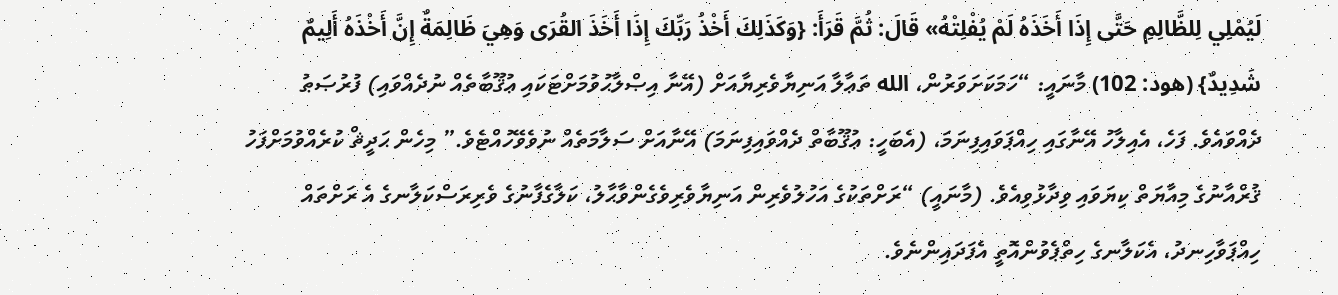لَيُمْلِي لِلظَّالِمِ حَتَّى إِذَا أَخَذَهُ لَمْ يُفْلِتْهُ» قَالَ: ثُمَّ قَرَأَ: {وَكَذَلِكَ أَخْذُ رَبِّكَ إِذَا أَخَذَ القُرَى وَهِيَ ظَالِمَةٌ إِنَّ أَخْذَهُ أَلِيمٌ شَدِيدٌ} (هود: 102) މާނައީ: “ހަމަކަށަވަރުން، الله ތަޢާލާ އަނިޔާވެރިޔާއަށް (އޭނާ އިޞްލާޙުވުމަށްޓަކައި ޢުޤޫބާތެއް ނުދެއްވައި) ފުރުޞަޠު ދެއްވައެވެ. ފަހެ، އެއިލާހު އޭނާގައި ހިއްޕަވައިފިނަމަ، (އެބަހީ: ޢުޤޫބާތް ދެއްވައިފިނަމަ) އޭނާއަށް ސަލާމަތެއް ނުވެވޭހުއްޓެވެ.” މިހެން ޙަދީޘް ކުރެއްވުމަށްފަހު ޤުރްއާނުގެ މިއާޔަތް ކިޔަވައި ވިދާޅުވިއެވެ. (މާނައީ) “ރަށްތަކުގެ އަހުލުވެރިން އަނިޔާވެރިވެގެންވާޙާލު، ކަލާގެފާނުގެ ވެރިރަސްކަލާނގެ އެ ރަށްތައް ހިއްޕަވާހިނދު، އެކަލާނގެ ހިތްޕެވުންއޮތީ އެފަދައިންނެވެ.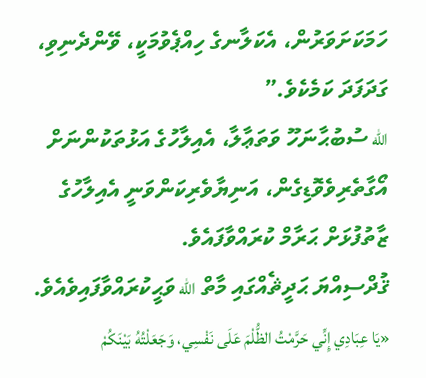ހަމަކަށަވަރުން، އެކަލާނގެ ހިއްޕެވުމަކީ، ވޭންދެނިވި، ގަދަފަދަ ކަމެކެވެ.”
الله ސުބުޙާނަހޫ ވަތަޢާލާ، އެއިލާހުގެ އަޅުތަކުންނަށް އޯގާތެރިވެވޮޑިގެން، އަނިޔާވެރިކަންވަނީ އެއިލާހުގެ ޒާތުފުޅަށް ޙަރާމް ކުރައްވާފައެވެ.
ޤުދްސިއްޔަ ޙަދީޘެއްގައި މާތް الله ވަޙީކުރައްވާފައިވެއެވެ. «يَا عِبَادِي إِنِّي حَرَّمْتُ الظُّلْمَ عَلَى نَفْسِي، وَجَعَلْتُهُ بَيْنَكُمْ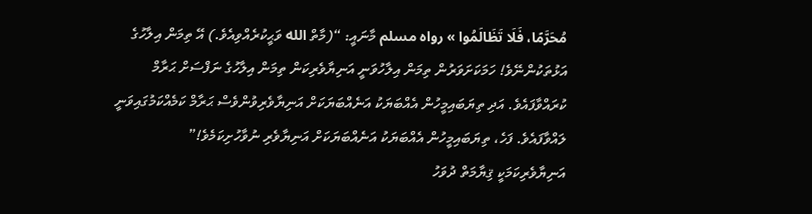مُحَرَّمًا، فَلَا تَظَالَمُوا » رواه مسلم މާނައީ: “(މާތް الله ވަޙީކުރެއްވިއެވެ.) އޭ ތިމަން އިލާހުގެ އަޅުތަކުންނޭވެ! ހަމަކަށަވަރުން ތިމަން އިލާހުވަނީ އަނިޔާވެރިކަން ތިމަން އިލާހުގެ ނަފްސަށް ޙަރާމް ކުރައްވާފައެވެ. އަދި ތިޔަބައިމީހުން އެއްބަޔަކު އަނެއްބަޔަކަށް އަނިޔާވެރިވުންވެސް ޙަރާމް ކަމެއްކަމުގައިވަނީ ލައްވާފައެވެ. ފަހެ، ތިޔަބައިމީހުން އެއްބަޔަކު އަނެއްބަޔަކަށް އަނިޔާވެރި ނުވާހުށިކަމެވެ!”
އަނިޔާވެރިކަމަކީ ޤިޔާމަތް ދުވަހު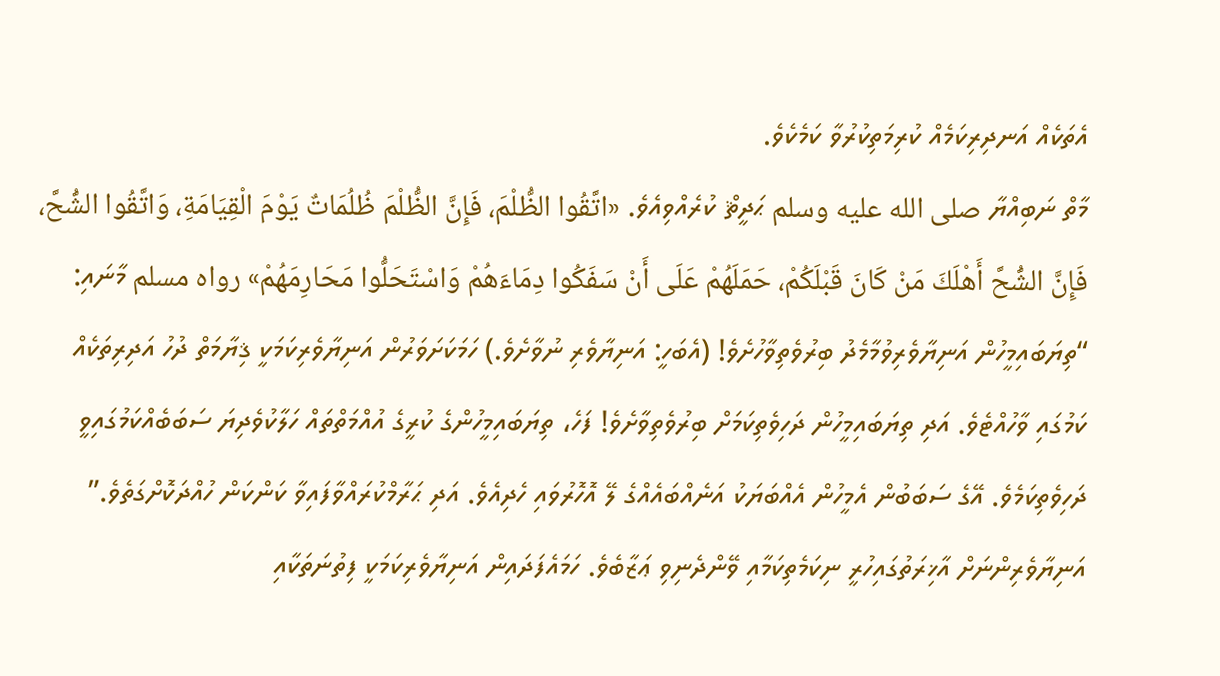އެތަކެއް އަނދިރިކަމެއް ކުރިމަތިކުރުވާ ކަމެކެވެ.
މާތް ނަބިއްޔާ صلى الله عليه وسلم ޙަދީޘް ކުރެއްވިއެވެ. «اتَّقُوا الظُّلْمَ، فَإِنَّ الظُّلْمَ ظُلُمَاتٌ يَوْمَ الْقِيَامَةِ، وَاتَّقُوا الشُّحَّ، فَإِنَّ الشُّحَّ أَهْلَكَ مَنْ كَانَ قَبْلَكُمْ، حَمَلَهُمْ عَلَى أَنْ سَفَكُوا دِمَاءَهُمْ وَاسْتَحَلُّوا مَحَارِمَهُمْ» رواه مسلم މާނައި: “ތިޔަބައިމީހުން އަނިޔާވެރިވުމާމެދު ބިރުވެތިވާހުށެވެ! (އެބަހީ: އަނިޔާވެރި ނުވާށެވެ.) ހަމަކަށަވަރުން އަނިޔާވެރިކަމަކީ ޤިޔާމަތް ދުހު އަދިރިތަކެއް ކަމުގައި ވާހުއްޓެވެ. އަދި ތިޔަބައިމީހުން ދަހިވެތިކަމަށް ބިރުވެތިވާށެވެ! ފަހެ، ތިޔަބައިމީހުންގެ ކުރީގެ އުއްމަތްތައް ހަލާކުވެދިޔަ ސަބަބެއްކަމުގައިވީ ދަހިވެތިކަމެވެ. އޭގެ ސަބަބުން އެމީހުން އެއްބަޔަކު އަނެއްބައެއްގެ ލޭ އޮހޮރުވައި ހެދިއެވެ. އަދި ޙަރާމްކުރައްވާފައިވާ ކަންކަން ހުއްދަކޮށްގަތެވެ.”
އަނިޔާވެރިންނަށް އާޚިރަތުގައިހުރީ ނިކަމެތިކަމާއި ވޭންދެނިވި ޢަޒާބެވެ. ހަމައެފަދައިން އަނިޔާވެރިކަމަކީ ފިތުނަތަކާއި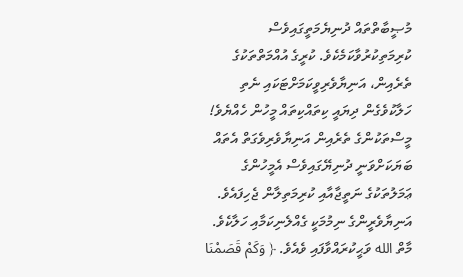މުޞީބާތްތައް ދުނިޔެމަތީގައިވެސް ކުރިމަތިކުރުވާކަމެކެވެ. ކުރީގެ އުއްމަތްތަކުގެ ތެރެއިން، އަނިޔާވެރިވީކަމަށްޓަކައި ނެތި ހަލާކުވެގެން ދިޔައީ ކިތައްކިތައް މީހުން ހެއްޔެވެ! މީސްތަކުންގެ ތެރެއިން އަނިޔާވެރިވެގަތް އެތައް ބަޔަކަށްވަނީ ދުނިޔޭގައިވެސް އެމީހުންގެ ޢަމަލުތަކުގެ ނަތީޖާއާއި ކުރިމަތިލާން ޖެހިފައެވެ. އަނިޔާވެރީންގެ ނިމުމަކީ ގެއްލެނިކަމާއި ހަލާކެވެ.
މާތް الله ވަޙީކުރައްވާފައި ވެއެވެ. ﴿ وَكَمْ قَصَمْنَا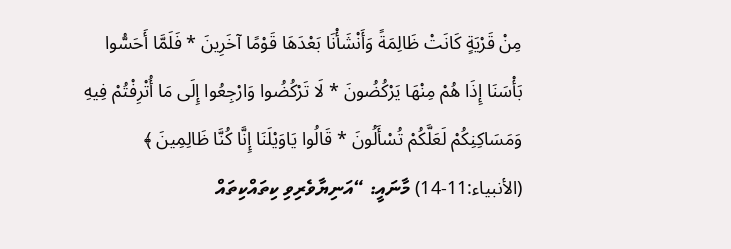مِنْ قَرْيَةٍ كَانَتْ ظَالِمَةً وَأَنْشَأْنَا بَعْدَهَا قَوْمًا آخَرِينَ * فَلَمَّا أَحَسُّوا بَأْسَنَا إِذَا هُمْ مِنْهَا يَرْكُضُونَ * لَا تَرْكُضُوا وَارْجِعُوا إِلَى مَا أُتْرِفْتُمْ فِيهِ وَمَسَاكِنِكُمْ لَعَلَّكُمْ تُسْأَلُونَ * قَالُوا يَاوَيْلَنَا إِنَّا كُنَّا ظَالِمِينَ ﴾ (الأنبياء:11-14) މާނައީ: “އަނިޔާވެރިވި ކިތައްކިތައް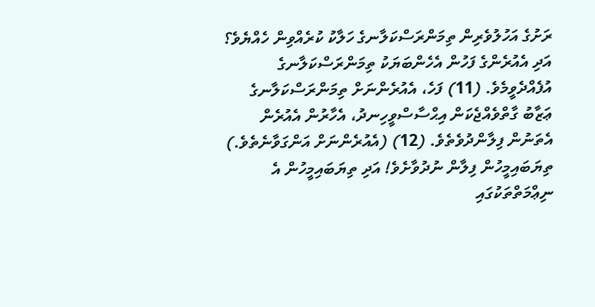ރަށުގެ އަހުލުވެރިން ތިމަންރަސްކަލާނގެ ހަލާކު ކުރެއްވިން ހެއްޔެވެ؟ އަދި އެއުރެންގެ ފަހުން އެހެންބަޔަކު ތިމަންރަސްކަލާނގެ އުފެއްދެވީމެވެ. (11) ފަހެ، އެއުރެންނަށް ތިމަންރަސްކަލާނގެ ޢަޒާބު ގާތްވެއްޖެކަން އިޙްސާސްވީހިނދު، އެހާރުން އެއުރެން އެތަނުން ފިލާންދުވެތެވެ. (12) (އެއުރެންނަށް އަންގަވާނެތެވެ.) ތިޔަބައިމީހުން ފިލާން ނުދުވާށެވެ! އަދި ތިޔަބައިމީހުން އެ ނިޢްމަތްތަކުގައި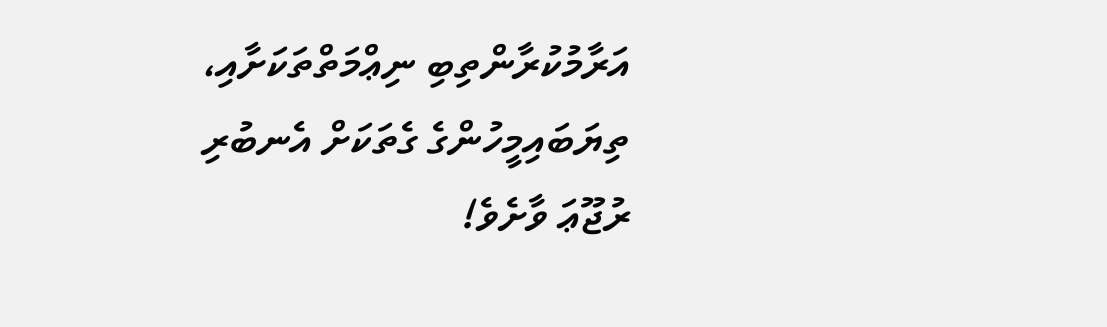އަރާމުކުރާންތިބި ނިޢްމަތްތަކަށާއި، ތިޔަބައިމީހުންގެ ގެތަކަށް އެނބުރި ރުޖޫޢަ ވާށެވެ!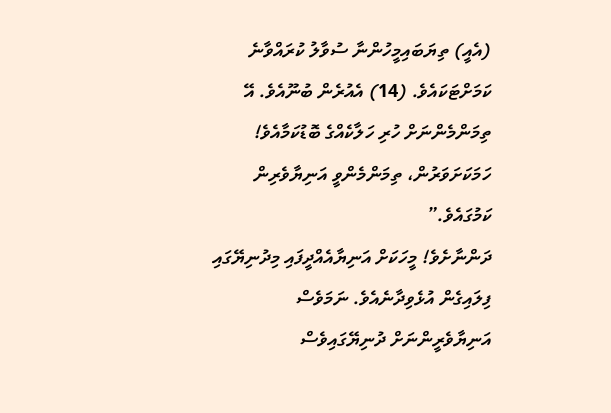(އެއީ) ތިޔަބައިމީހުންނާ ސުވާލު ކުރައްވާނެ ކަމަށްޓަކައެވެ. (14) އެއުރެން ބުނޫއެވެ. އޭ ތިމަންމެންނަށް ހުރި ހަލާކެއްގެ ބޮޑުކަމާއެވެ! ހަމަކަށަވަރުން، ތިމަންމެންވީ އަނިޔާވެރިން ކަމުގައެވެ.”
ދަންނާށެވެ! މީހަކަށް އަނިޔާއެއްދީފައި މިދުނިޔޭގައި ފިލައިގެން އުޅެވިދާނެއެވެ. ނަމަވެސް އަނިޔާވެރީންނަށް ދުނިޔޭގައިވެސް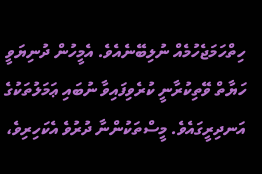ހިތްހަމަޖެހުމެއް ނުލިބޭނެއެވެ. އެމީހުން ދުނިޔަވީ ހަޔާތް ވޭތިކުރާނީ ކުރެވިފައިވާ ނުބައި ޢަމަލުތަކުގެ އަނދިރީގައެވެ. މީސްތަކުންނާ ދުރުވެ އެކަހިރިވެ،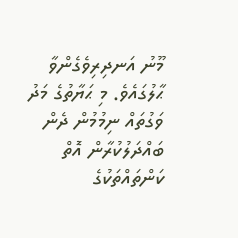މޫނު އަނދިރިވެގެންވާ ޙާލުގައެވެ. މި ޙަޔާތުގެ މަދު ވަގުތައް ނިމުމުން ދެން ބައްދަލުކުރާން އޮތް ކަންތައްތަކުގެ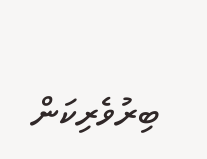ބިރުވެރިކަން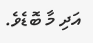އަދި މާ ބޮޑެވެ.